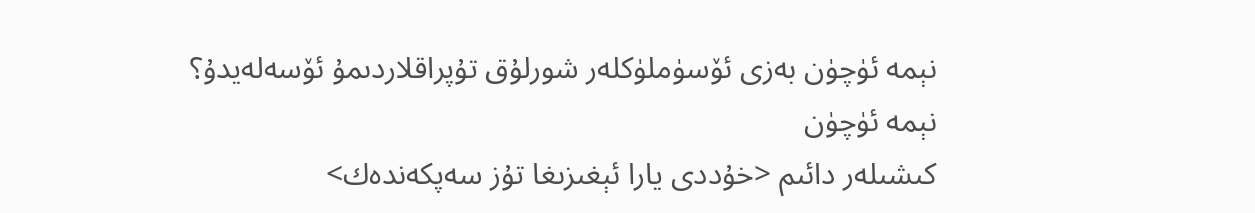نېمە ئۈچۈن بەزى ئۆسۈملۈكلەر شورلۇق تۇپراقلاردىمۇ ئۆسەلەيدۇ؟
نېمە ئۈچۈن
كىشىلەر دائىم <خۇددى يارا ئېغىزىغا تۇز سەپكەندەك>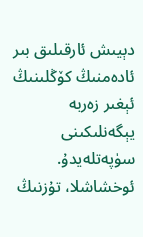دېيىش ئارقىلىق بىر ئادەمنىڭ كۆڭلىنىڭ ئېغىر زەربە يېگەنلىكىنى سۈپەتلەيدۇ.
ئوخشاشلا، تۇزنىڭ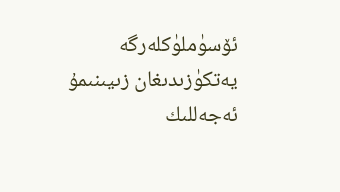ئۆسۈملۈكلەرگە يەتكۈزىدىغان زىيىنىمۇ ئەجەللىك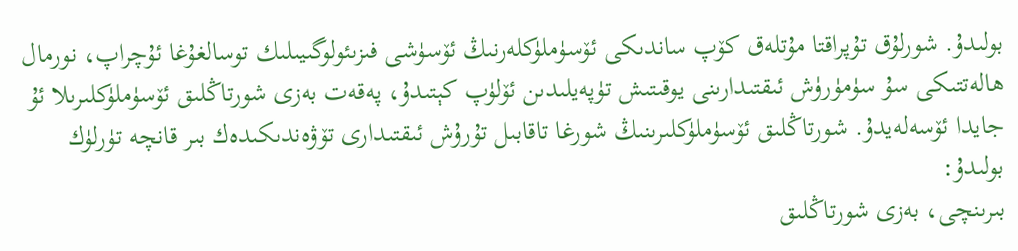بولىدۇ. شورلۇق تۇپراقتا مۇتلەق كۆپ ساندىكى ئۆسۈملۈكلەرنىڭ ئۆسۈشى فىزىئولوگىيىلىك توسالغۇغا ئۇچراپ، نورمال ھالەتتىكى سۇ سۈمۈرۈش ئىقتىدارىنى يوقىتىش تۈپەيلىدىن ئۆلۈپ كېتىدۇ، پەقەت بەزى شورتاڭلىق ئۆسۈملۈكلىرىلا ئۇ جايدا ئۆسەلەيدۇ. شورتاڭلىق ئۆسۈملۈكلىرىنىڭ شورغا تاقابىل تۇرۇش ئىقتىدارى تۆۋەندىكىدەك بىر قانچە تۈرلۈك بولىدۇ:
بىرىنچى، بەزى شورتاڭلىق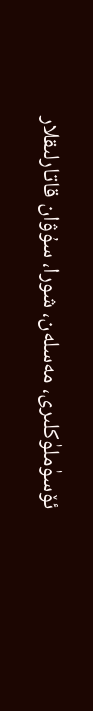ئۆسۈملۈكلىرى، مەسلەن، شورا، سۇۋان قاتارلىقلار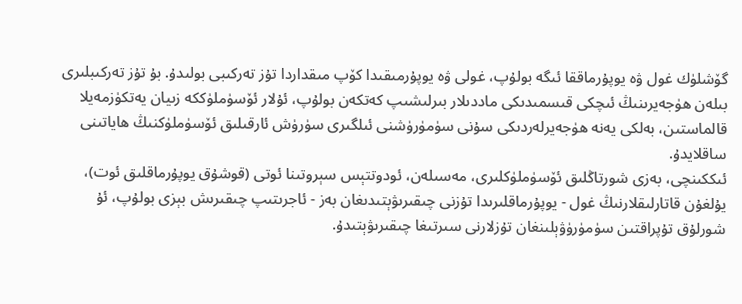گۆشلۈك غول ۋە يوپۇرماققا ئىگە بولۇپ، غولى ۋە يوپۇرمىقىدا كۆپ مىقداردا تۇز تەركىبى بولىدۇ. بۇ تۇز تەركىبلىرى بىلەن ھۈجەيرىنىڭ ئىچكى قىسمىدىكى ماددىلار بىرلىشىپ كەتكەن بولۇپ، ئۇلار ئۆسۈملۈككە زىيان يەتكۈزمەيلا قالماستىن، بەلكى يەنە ھۈجەيرلەردىكى سۇنى سۈمۈرۈشنى ئىلگىرى سۈرۈش ئارقىلىق ئۆسۈملۈكنىڭ ھاياتىنى ساقلايدۇ.
ئىككىنچى، بەزى شورتاڭلىق ئۆسۈملۈكلىرى، مەسىلەن، ئودوتتېس سېروتىنا ئوتى (قوشۇق يوپۇرماقلىق ئوت)، يۇلغۇن قاتارلىقلارنىڭ غول - يوپۇرماقلىرىدا تۇزنى چىقىرىۋېتىدىغان بەز - ئاجرىتىپ چىقىرىش بېزى بولۇپ، ئۇ شورلۇق تۇپراقتىن سۈمۈرۈۋېلىنغان تۇزلارنى سىرتىغا چىقىرىۋېتىدۇ.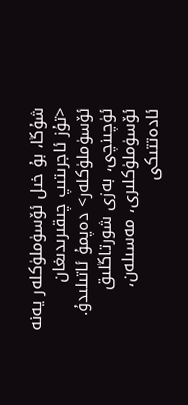شۇڭا، بۇ خىل ئۆسۈملۈكلەر يەنە <تۇز ئاجرىتىپ چىقىرىدىغان ئۆسۈملۈكلەر> دەپمۇ ئاتىلىدۇ.
ئۈچىنچى، بەزى شورتاڭلىق ئۆسۈملۈكلىرى، مەسىلەن، ئادەتتىكى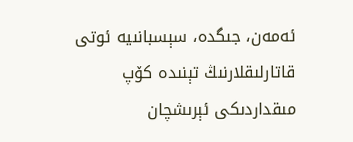ئەمەن، جىگدە، سېسبانىيە ئوتى قاتارلىقلارنىڭ تېنىدە كۆپ مىقداردىكى ئېرىشچان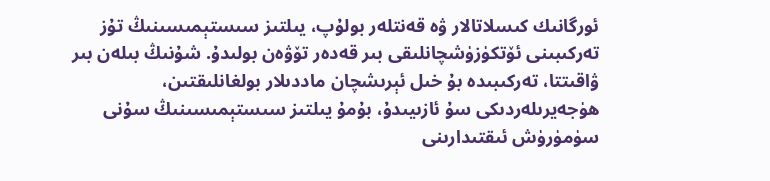ئورگانىك كىسلاتالار ۋە قەنتلەر بولۇپ، يىلتىز سىستېمىسىنىڭ تۇز تەركىبىنى ئۆتكۈزۈشچانلىقى بىر قەدەر تۆۋەن بولىدۇ. شۇنىڭ بىلەن بىر ۋاقىتتا، تەركىبىدە بۇ خىل ئېرىشچان ماددىلار بولغانلىقتىن، ھۈجەيرىلەردىكى سۇ ئازىيىدۇ، بۇمۇ يىلتىز سىستېمىسىنىڭ سۇنى سۈمۈرۈش ئىقتىدارىنى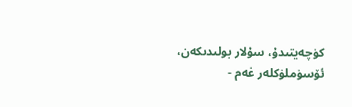كۈچەيتىدۇ، سۇلار بولىدىكەن، ئۆسۈملۈكلەر غەم -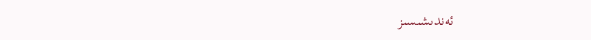ئەندىشىسىز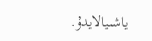ياشىيالايدۇ.